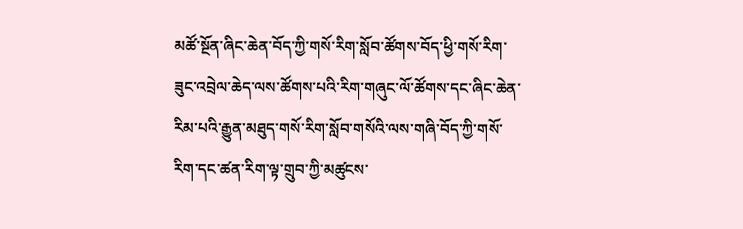མཚོ་སྔོན་ཞིང་ཆེན་བོད་ཀྱི་གསོ་རིག་སློབ་ཚོགས་བོད་ཕྱི་གསོ་རིག་ཟུང་འབྲེལ་ཆེད་ལས་ཚོགས་པའི་རིག་གཞུང་ལོ་ཚོགས་དང་ཞིང་ཆེན་རིམ་པའི་རྒྱུན་མཐུད་གསོ་རིག་སློབ་གསོའི་ལས་གཞི་བོད་ཀྱི་གསོ་རིག་དང་ཚན་རིག་ལྟ་གྲུབ་ཀྱི་མཚུངས་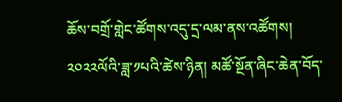ཆོས་བགྲོ་གླེང་ཚོགས་འདུ་དྲ་ལམ་ནས་འཚོགས།
༢༠༢༢ལོའི་ཟླ་༡པའི་ཚེས་ཉིན། མཚོ་སྔོན་ཞིང་ཆེན་བོད་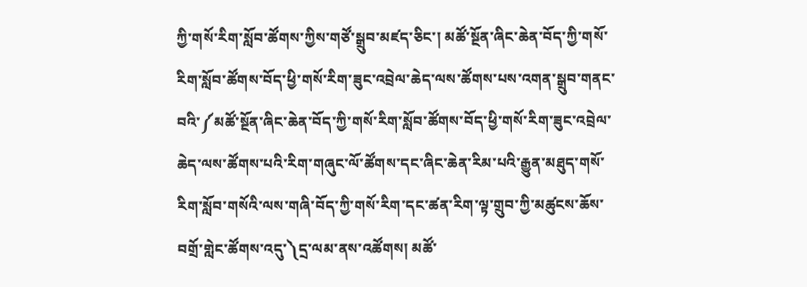ཀྱི་གསོ་རིག་སློབ་ཚོགས་ཀྱིས་གཙོ་སྒྲུབ་མཛད་ཅིང་། མཚོ་སྔོན་ཞིང་ཆེན་བོད་ཀྱི་གསོ་རིག་སློབ་ཚོགས་བོད་ཕྱི་གསོ་རིག་ཟུང་འབྲེལ་ཆེད་ལས་ཚོགས་པས་འགན་སྒྲུབ་གནང་བའི་༼མཚོ་སྔོན་ཞིང་ཆེན་བོད་ཀྱི་གསོ་རིག་སློབ་ཚོགས་བོད་ཕྱི་གསོ་རིག་ཟུང་འབྲེལ་ཆེད་ལས་ཚོགས་པའི་རིག་གཞུང་ལོ་ཚོགས་དང་ཞིང་ཆེན་རིམ་པའི་རྒྱུན་མཐུད་གསོ་རིག་སློབ་གསོའི་ལས་གཞི་བོད་ཀྱི་གསོ་རིག་དང་ཚན་རིག་ལྟ་གྲུབ་ཀྱི་མཚུངས་ཆོས་བགྲོ་གླེང་ཚོགས་འདུ་༽དྲ་ལམ་ནས་འཚོགས། མཚོ་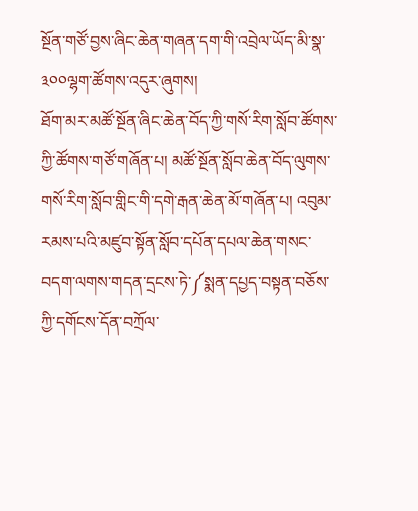སྔོན་གཙོ་བྱས་ཞིང་ཆེན་གཞན་དག་གི་འབྲེལ་ཡོད་མི་སྣ་༣༠༠ལྷག་ཚོགས་འདུར་ཞུགས།
ཐོག་མར་མཚོ་སྔོན་ཞིང་ཆེན་བོད་ཀྱི་གསོ་རིག་སློབ་ཚོགས་ཀྱི་ཚོགས་གཙོ་གཞོན་པ། མཚོ་སྔོན་སློབ་ཆེན་བོད་ལུགས་གསོ་རིག་སློབ་གླིང་གི་དགེ་རྒན་ཆེན་མོ་གཞོན་པ། འབུམ་རམས་པའི་མཛུབ་སྟོན་སློབ་དཔོན་དཔལ་ཆེན་གསང་བདག་ལགས་གདན་དྲངས་ཏེ་༼སྨན་དཔྱད་བསྟན་བཅོས་ཀྱི་དགོངས་དོན་བཀྲོལ་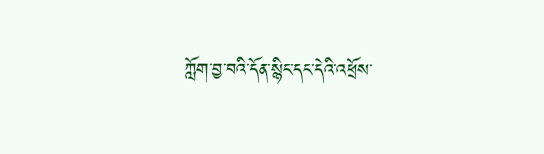ཀློག་བྱ་བའི་དོན་སྙིང་དང་དེའི་འཕྲོས་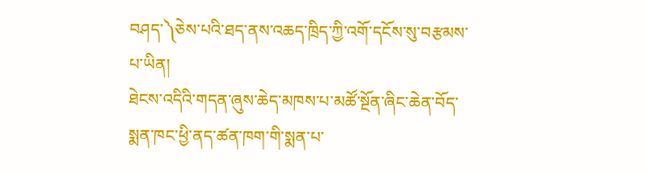བཤད་༽ཅེས་པའི་ཐད་ནས་འཆད་ཁྲིད་ཀྱི་འགོ་དངོས་སུ་བརྩམས་པ་ཡིན།
ཐེངས་འདིའི་གདན་ཞུས་ཆེད་མཁས་པ་མཚོ་སྔོན་ཞིང་ཆེན་བོད་སྨན་ཁང་ཕྱི་ནད་ཚན་ཁག་གི་སྨན་པ་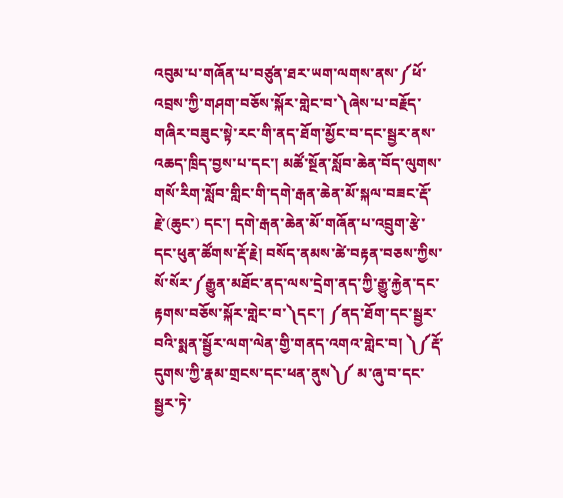འབུམ་པ་གཞོན་པ་བཙུན་ཐར་ཡག་ལགས་ནས་༼ཕོ་འབྲས་ཀྱི་གཤག་བཅོས་སྐོར་གླེང་བ་༽ཞེས་པ་བརྗོད་གཞིར་བཟུང་སྟེ་རང་གི་ནད་ཐོག་མྱོང་བ་དང་སྦྱར་ནས་འཆད་ཁྲིད་བྱས་པ་དང་། མཚོ་སྔོན་སློབ་ཆེན་བོད་ལུགས་གསོ་རིག་སློབ་གླིང་གི་དགེ་རྒན་ཆེན་མོ་སྐལ་བཟང་རྡོ་རྗེ་(ཆུང་) དང་། དགེ་རྒན་ཆེན་མོ་གཞོན་པ་འབྲུག་རྩེ་དང་ཕུན་ཚོགས་རྡོ་རྗེ། བསོད་ནམས་ཚེ་བརྟན་བཅས་ཀྱིས་སོ་སོར་༼རྒྱུན་མཐོང་ནད་ལས་དྲེག་ནད་ཀྱི་རྒྱུ་རྐྱེན་དང་རྟགས་བཅོས་སྐོར་གླེང་བ་༽དང་། ༼ནད་ཐོག་དང་སྦྱར་བའི་སྨན་སྦྱོར་ལག་ལེན་གྱི་གནད་འགའ་གླེང་བ། ༽༼རྡོ་དུགས་ཀྱི་རྣམ་གྲངས་དང་ཕན་ནུས༽༼ མ་ཞུ་བ་དང་སྦྱར་ཏེ་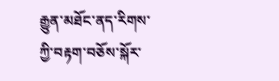རྒྱུན་མཐོང་ནད་རིགས་ཀྱི་བརྟག་བཅོས་སྐོར་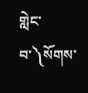གླེང་བ་༽སོགས་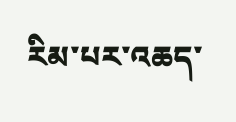རིམ་པར་འཆད་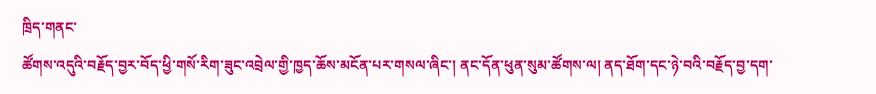ཁྲིད་གནང་
ཚོགས་འདུའི་བརྗོད་བྱར་བོད་ཕྱི་གསོ་རིག་ཟུང་འབྲེལ་གྱི་ཁྱད་ཆོས་མངོན་པར་གསལ་ཞིང་། ནང་དོན་ཕུན་སུམ་ཚོགས་ལ། ནད་ཐོག་དང་ཉེ་བའི་བརྗོད་བྱ་དག་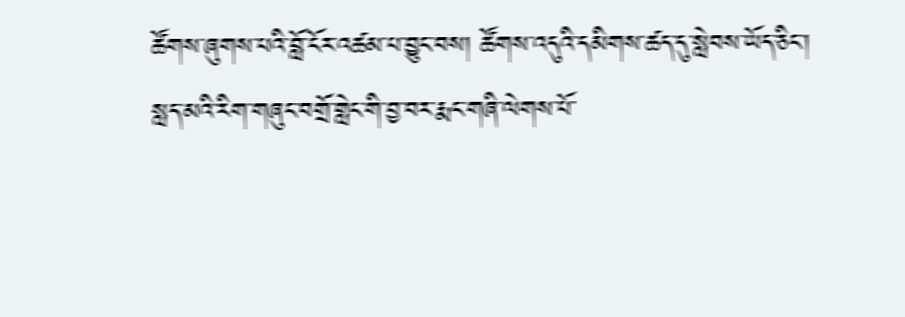ཚོགས་ཞུགས་པའི་བློ་ངོར་འཚམ་པ་བྱུང་བས། ཚོགས་འདུའི་དམིགས་ཚད་དུ་སླེབས་ཡོད་ཅིང་། སླད་མའི་རིག་གཞུང་བགྲོ་གླེང་གི་བྱ་བར་རྨང་གཞི་ལེགས་པོ་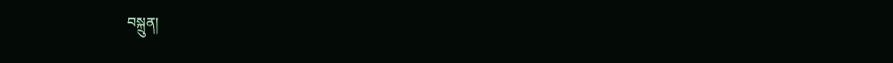བསྐྲུན།